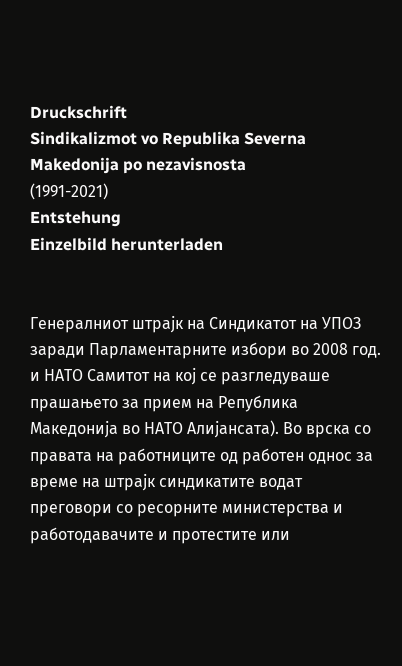Druckschrift
Sindikalizmot vo Republika Severna Makedonija po nezavisnosta
(1991-2021)
Entstehung
Einzelbild herunterladen


Генералниот штрајк на Синдикатот на УПОЗ заради Парламентарните избори во 2008 год. и НАТО Самитот на кој се разгледуваше прашањето за прием на Република Македонија во НАТО Алијансата). Во врска со правата на работниците од работен однос за време на штрајк синдикатите водат преговори со ресорните министерства и работодавачите и протестите или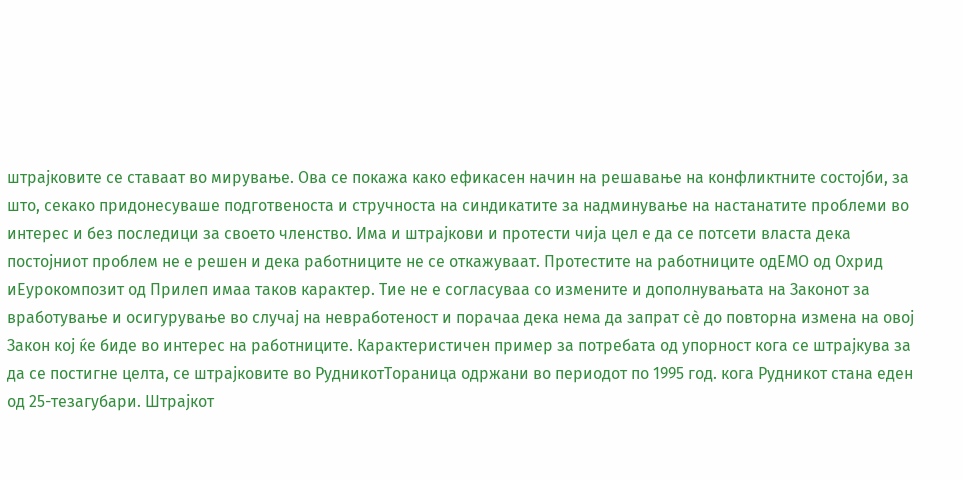штрајковите се ставаат во мирување. Ова се покажа како ефикасен начин на решавање на конфликтните состојби, за што, секако придонесуваше подготвеноста и стручноста на синдикатите за надминување на настанатите проблеми во интерес и без последици за своето членство. Има и штрајкови и протести чија цел е да се потсети власта дека постојниот проблем не е решен и дека работниците не се откажуваат. Протестите на работниците одЕМО од Охрид иЕурокомпозит од Прилеп имаа таков карактер. Тие не е согласуваа со измените и дополнувањата на Законот за вработување и осигурување во случај на невработеност и порачаа дека нема да запрат сè до повторна измена на овој Закон кој ќе биде во интерес на работниците. Карактеристичен пример за потребата од упорност кога се штрајкува за да се постигне целта, се штрајковите во РудникотТораница одржани во периодот по 1995 год. кога Рудникот стана еден од 25-тезагубари. Штрајкот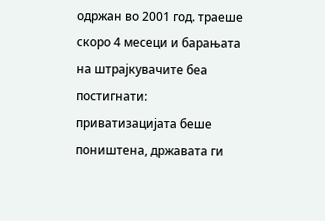одржан во 2001 год. траеше скоро 4 месеци и барањата на штрајкувачите беа постигнати: приватизацијата беше поништена, државата ги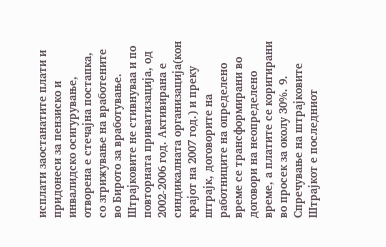исплати заостанатите плати и придонеси за пензиско и инвалидско осигурување, отворена е стечајна постапка, со згрижување на вработените во Бирото за вработување. Штрајковите не стивнуваа и по повторната приватизација, од 2002-2006 год. Активирана е синдикалната организација(кон крајот на 2007 год.) и преку штрајк, договорите на работниците на определено време се трансформирани во договори на неопределено време, а платите се коригирани во просек за околу 30%. 9. Спречување на штрајковите Штрајкот е последниот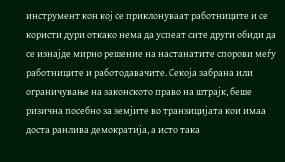инструмент кон кој се приклонуваат работниците и се користи дури откако нема да успеат сите други обиди да се изнајде мирно решение на настанатите спорови меѓу работниците и работодавачите. Секоја забрана или ограничување на законското право на штрајк, беше ризична посебно за земјите во транзицијата кои имаа доста ранлива демократија, а исто така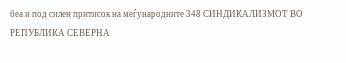беа и под силен притисок на меѓународните 348 СИНДИКАЛИЗМОТ ВО РЕПУБЛИКА СЕВЕРНА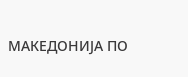МАКЕДОНИЈА ПО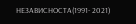НЕЗАВИСНОСТА(1991- 2021)